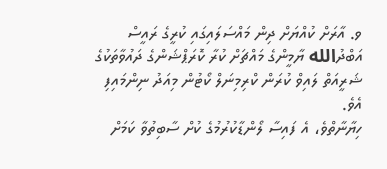ވ. އާރަށް ކުއްޔަށް ދިން މައްސަލައިގައި ކުރީގެ ރައީސް އަބްދުالله ޔާމީންގެ މައްޗަށް ކުރާ ކޮރަޕްޝަންގެ ދައުވާތަކުގެ ޝަރީއަތް ލައިވް ކުރަން ކްރިމިނަލް ކޯޓުން މިއަދު ނިންމައިފި އެވެ.
ހިޔާނާތްވެ، އެ ފައިސާ ލޯންޑާކުރުމުގެ ކުށް ސާބިތުވާ ކަމަށް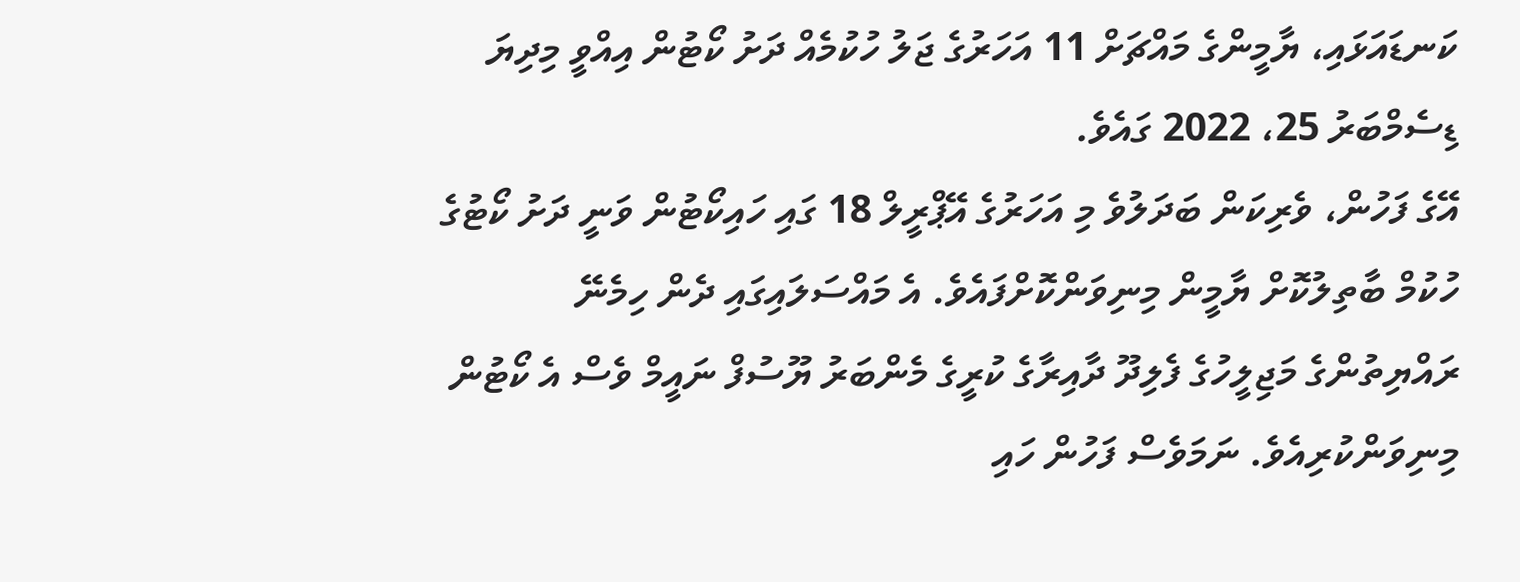ކަނޑައަޅައި، ޔާމީންގެ މައްޗަށް 11 އަހަރުގެ ޖަލު ހުކުމެއް ދަށު ކޯޓުން އިއްވީ މިދިޔަ ޑިސެމްބަރު 25، 2022 ގައެވެ.
އޭގެ ފަހުން، ވެރިކަން ބަދަލުވެ މި އަހަރުގެ އޭޕްރީލް 18 ގައި ހައިކޯޓުން ވަނީ ދަށު ކޯޓުގެ ހުކުމް ބާތިލުކޮށް ޔާމީން މިނިވަންކޮށްފައެވެ. އެ މައްސަލައިގައި ދެން ހިމެނޭ ރައްޔިތުންގެ މަޖިލީހުގެ ފެލިދޫ ދާއިރާގެ ކުރީގެ މެންބަރު ޔޫސުފް ނައީމް ވެސް އެ ކޯޓުން މިނިވަންކުރިއެވެ. ނަމަވެސް ފަހުން ހައި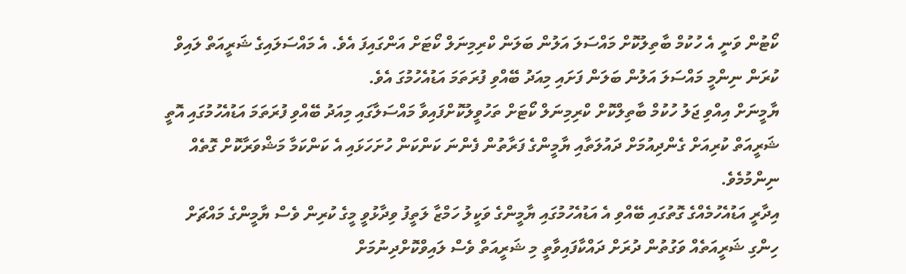ކޯޓުން ވަނީ އެ ހުކުމް ބާތިލުކޮށް މައްސަލަ އަލުން ބަލަން ކްރިމިނަލް ކޯޓަށް އަންގައިފަ އެވެ. އެ މައްސަލައިގެ ޝަރީއަތް ލައިވް ކުރަން ނިންމީ މައްސަލަ އަލުން ބަލަން ފަށައި މިއަދު ބޭއްވި ފުރަތަމަ އަޑުއެހުމުގަ އެވެ.
ޔާމީނަށް އިއްވި ޖަލު ހުކުމް ބާތިލްކޮށް ކްރިމިނަލް ކޯޓަށް ތަހުވީލުކޮށްފައިވާ މައްސަލާގައި މިއަދު ބޭއްވި ފުރަތަމަ އަޑުއެހުމުގައި އޮތީ ޝަރީއަތް ކުރިއަށް ގެންދިއުމަށް ދައުލަތާއި ޔާމީންގެ ފަރާތުން ފެންނަ ކަންކަން ހުށަހަޅައި އެ ކަންކަމާ މަޝްވަރާކޮށް ގޮތެއް ނިންމުމެވެ.
އިދާރީ އަޑުއެހުމެއްގެ ގޮތުގައި ބޭއްވި އެ އަޑުއެހުމުގައި ޔާމީންގެ ވަކީލު ހަމްޒާ ލަތީފު ވިދާޅުވީ މީގެ ކުރިން ވެސް ޔާމީންގެ މައްޗަށް ހިންގި ޝަރީއަތެއް ވަގުތުން ދުރަށް ދައްކާފައިވާތީ މި ޝަރީއަތް ވެސް ލައިވްކޮށްދިނުމަށް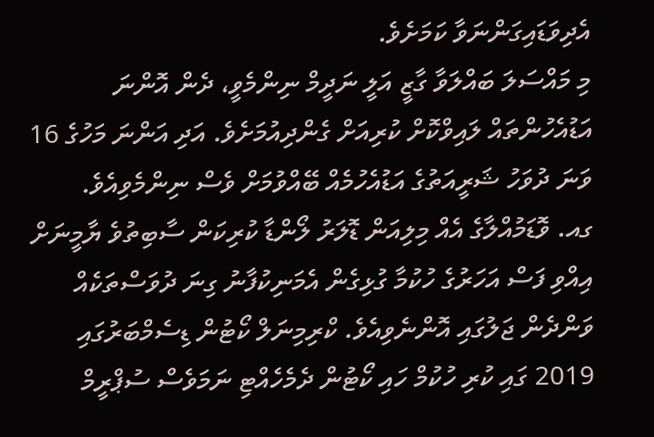އެދިވަޑައިގަންނަވާ ކަމަށެވެ.
މި މައްސަލަ ބައްލަވާ ގާޒީ އަލީ ނަދީމް ނިންމެވީ، ދެން އޮންނަ އަޑުއެހުންތައް ލައިވްކޮށް ކުރިއަށް ގެންދިއުމަށެވެ. އަދި އަންނަ މަހުގެ 16 ވަނަ ދުވަހު ޝަރީއަތުގެ އަޑުއެހުމެއް ބޭއްވުމަށް ވެސް ނިންމެވިއެވެ.
ގއ. ވޮޑަމުއްލާގެ އެއް މިލިއަން ޑޮލަރު ލޯންޑާ ކުރިކަން ސާބިތުވެ ޔާމީނަށް އިއްވި ފަސް އަހަރުގެ ހުކުމާ ގުޅިގެން އެމަނިކުފާނު ގިނަ ދުވަސްތަކެއް ވަންދެން ޖަލުގައި އޮންނެވިއެވެ. ކްރިމިނަލް ކޯޓުން ޑިސެމްބަރުގައި 2019 ގައި ކުރި ހުކުމް ހައި ކޯޓުން ދެމެހެއްޓި ނަމަވެސް ސުޕްރީމް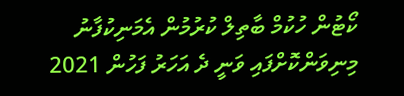ކޯޓުން ހުކުމް ބާތިލް ކުރުމުން އެމަނިކުފާނު މިނިވަންކޮށްފައި ވަނީ ދެ އަހަރު ފަހުން 2021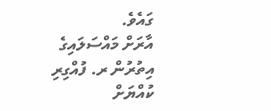ގައެވެ.
އާރަށް މައްސަލައިގެ އިތުރުން ރ. ފުއްގިރި ކުއްޔަށް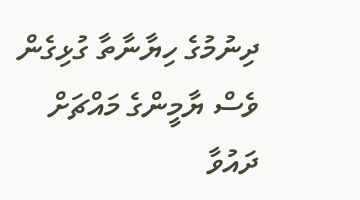ދިނުމުގެ ހިޔާނާތާ ގުޅިގެން ވެސް ޔާމީންގެ މައްޗަށް ދައުވާ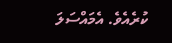ކުރެއެވެ. އެމައްސަލަ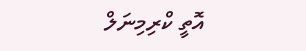އޮތީ ކްރިމިނަލް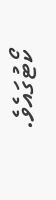ކޯޓުގައެވެ.